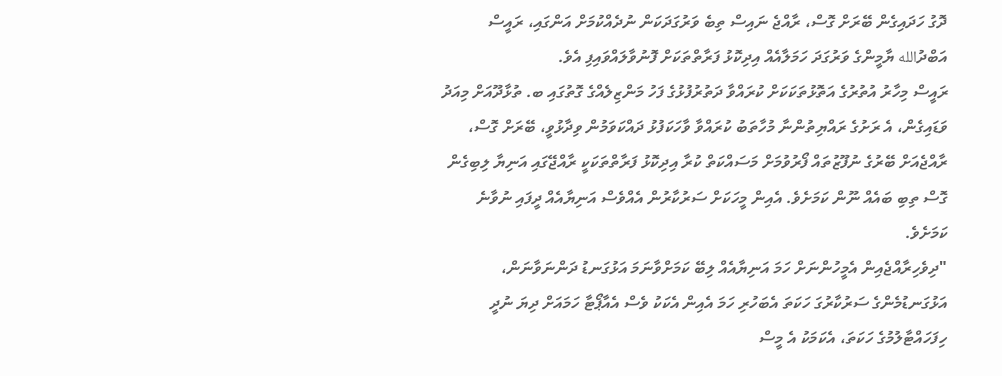ދޮގު ހަދައިގެން ބޭރަށް ގޮސް، ރާއްޖެ ނައިސް ތިބެ ވަރުގަދަކަން ނުދެއްކުމަށް އަންގައި، ރައީސް އަބްދުالله ޔާމީންގެ ވަރުގަދަ ހަމަލާއެއް އިދިކޮޅު ފަރާތްތަކަށް ފޮނުވާލައްވައިފި އެވެ.
ރައީސް މިހާރު އުތުރުގެ އަތޮޅުތަކަކަށް ކުރައްވާ ދަތުރުފުޅުގެ ފަހު މަންޒިލެއްގެ ގޮތުގައި ބ. ތުޅާދޫއަށް މިއަދު ވަޑައިގެން، އެ ރަށުގެ ރައްޔިތުންނާ މުހާތަބު ކުރައްވާ ވާހަކަފުޅު ދައްކަވަމުން ވިދާޅުވީ، ބޭރަށް ގޮސް، ރާއްޖެއަށް ބޭރުގެ ނުފޫޒުތައް ފޯރުވުމަށް މަސައްކަތް ކުރާ އިދިކޮޅު ފަރާތްތަކަކީ ރާއްޖޭގައި އަނިޔާ ލިބިގެން ގޮސް ތިބި ބައެއް ނޫން ކަމަށެވެ. އެއިން މީހަކަށް ސަރުކާރުން އެއްވެސް އަނިޔާއެއް ދީފައި ނުވާނެ ކަމަށެވެ.
"ދިވެހިރާއްޖެއިން އެމީހުންނަށް ހަމަ އަނިޔާއެއް ލިބޭ ކަމަށްވާނަމަ އަޅުގަނޑު ދަންނަވާނަން، އަޅުގަނޑުމެންގެ ސަރުކާރުގަ ހަކަތަ އެބަހުރި ހަމަ އެއިން އެކަކު ވެސް އެއާޕޯޓާ ހަމައަށް ދިޔަ ނުދީ ހިފަހައްޓާލުމުގެ ހަކަތަ، އެކަމަކު އެ މީސް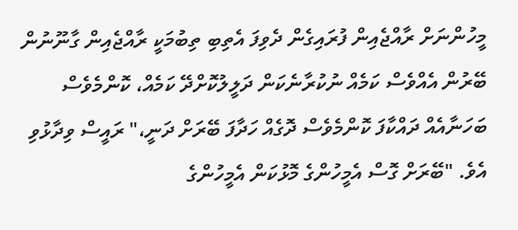މީހުންނަށް ރާއްޖެއިން ފުރައިގެން ދެވިފަ އެތިބި ތިބުމަކީ ރާއްޖެއިން ގާނޫނުން ބޭރުން އެއްވެސް ކަމެއް ނުކުރާނެކަން ދަލީލުކޮށްދޭ ކަމެއް، ކޮންމެވެސް ބަހަނާއެއް ދައްކާފަ ކޮންމެވެސް ދޮގެއް ހަދާފަ ބޭރަށް ދަނީ،" ރައީސް ވިދާޅުވި އެވެ. "ބޭރަށް ގޮސް އެމީހުންގެ މޮޅުކަން އެމީހުންގެ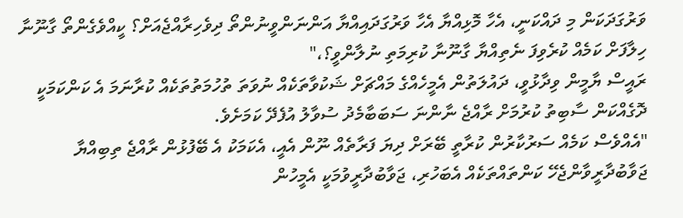ވަރުގަދަކަން މި ދައްކަނީ، އެހާ މޮޅިއްޔާ އެހާ ވަރުގަދައިއްޔާ އަންނަންވީނުންތޯ ދިވެހިރާއްޖެއަށް؟ ކީއްވެގެންތޯ ގާނޫނާ ހިލާފަށް ކަމެއް ކުރެވިފަ ނެތިއްޔާ ގާނޫނާ ކުރިމަތި ނުލާންވީ؟،"
ރައީސް ޔާމީން ވިދާޅުވީ، ދައުލަތުން އެމީހެއްގެ މައްޗަށް ޝަކުވާތަކެއް ނުވަތަ ތުހުމަތުތަކެއް ކުރާނަމަ އެ ކަންކަމަކީ ދޮގެއްކަން ސާބިތު ކުރުމަށް ރާއްޖެ ނާންނަ ސަބަބާމެދު ސުވާލު އުފެދޭ ކަމަށެވެ.
"އެއްވެސް ކަމެއް ސަރުކާރުން ކުރާތީ ބޭރަށް ދިޔަ ފަރާތެއް ނޫން އެއީ، އެކަމަކު އެ ބޭފުޅުން ރާއްޖެ ތިބިއްޔާ ޖަވާބުދާރީވާންޖެހޭ ކަންތައްތަކެއް އެބަހުރި، ޖަވާބުދާރީވުމަކީ އެމީހުން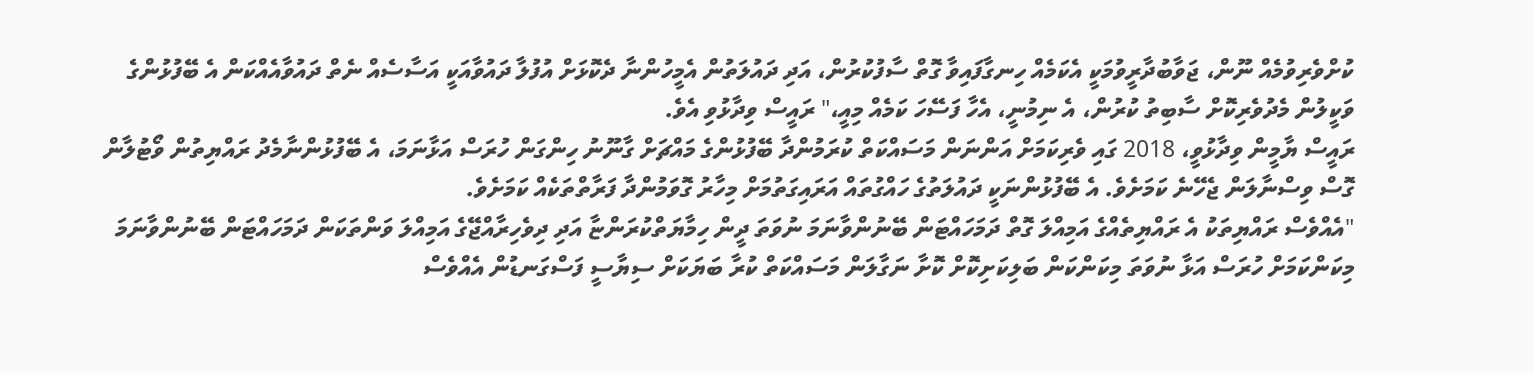ކުށްވެރިވުމެއް ނޫން، ޖަވާބުދާރީވުމަކީ އެކަމެއް ހިނގާފައިވާ ގޮތް ސާފުކުރުން، އަދި ދައުލަތުން އެމީހުންނާ ދެކޮޅަށް އުފުލާ ދައުވާއަކީ އަސާސެއް ނެތް ދައުވާއެއްކަން އެ ބޭފުޅުންގެ ވަކީލުން މެދުވެރިކޮށް ސާބިތު ކުރުން، އެ ނިމުނީ، އެހާ ފަސޭހަ ކަމެއް މިއީ،" ރައީސް ވިދާޅުވި އެވެ.
ރައީސް ޔާމީން ވިދާޅުވީ، 2018 ގައި ވެރިކަމަށް އަންނަން މަސައްކަތް ކުރަމުންދާ ބޭފުޅުންގެ މައްޗަށް ގާނޫނު ހިންގަން ހުރަސް އަޅާނަމަ، އެ ބޭފުޅުންނާމެދު ރައްޔިތުން ވޯޓުލާން ގޮސް ވިސްނާލަން ޖެހޭނެ ކަމަށެވެ. އެ ބޭފުޅުންނަކީ ދައުލަތުގެ ހައްގުތައް އަރައިގަތުމަށް މިހާރު ގޮވަމުންދާ ފަރާތްތަކެއް ކަމަށެވެ.
"އެއްވެސް ރައްޔިތަކު އެ ރައްޔިތެއްގެ އަމިއްލަ ގޮތް ދަމަހައްޓަން ބޭނުންވާނަމަ ނުވަތަ ދީން ހިމާޔަތްކުރަންޏާ އަދި ދިވެހިރާއްޖޭގެ އަމިއްލަ ވަންތަކަން ދަމަހައްޓަން ބޭނުންވާނަމަ މިކަންކަމަށް ހުރަސް އަޅާ ނުވަތަ މިކަންކަން ބަލިކަށިކޮށް ކޮށާ ނަގާލަން މަސައްކަތް ކުރާ ބަޔަކަށް ސިޔާސީ ފަސްގަނޑުން އެއްވެސް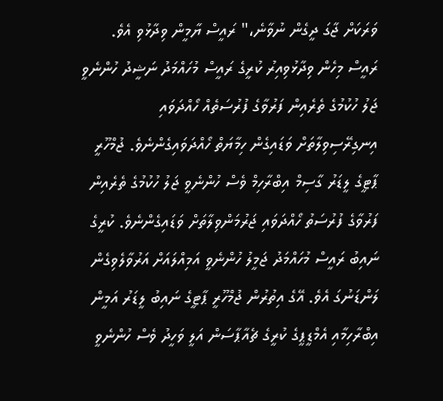ވަރަކަށް ޖާގަ ދީގެން ނުވާނެ،" ރައީސް ޔާމީން ވިދާޅުވި އެވެ.
ރައީސް މިހެން ވިދާޅުވިއިރު ކުރީގެ ރައީސް މުހައްމަދު ނަޝީދު ހުންނެވީ ޖަލު ހުކުމުގެ ތެރެއިން ފަރުވާގެ ފުރުސަތެއް ހޯއްދަވައި އިނގިރޭސިވިލާތަށް ވަޑައިގެން ހިމާޔަތް ހޯއްދަވައިގެންނެވެ. ޖުމްހޫރީ ޕާޓީގެ ލީޑަރު ގާސިމް އިބްރާހިމް ވެސް ހުންނެވީ ޖަލު ހުކުމުގެ ތެރެއިން ފަރުވާގެ ފުރުސަތު ހޯއްދަވައި ޖަރުމަންވިލާތަށް ވަޑައިގެންނެވެ. ކުރީގެ ނައިބު ރައީސް މުހައްމަދު ޖަމީލު ހުންނެވީ އަމިއްލައަށް އަރުވާލެވިގެން ލަންޑަނުގަ އެވެ. އޭގެ އިތުރުން ޖުމްހޫރީ ޕާޓީގެ ނައިބު ލީޑަރު އަމީން އިބްރާހިމާއި އެމްޑީޕީގެ ކުރީގެ ޗެއާޕާސަން އަލީ ވަހީދު ވެސް ހުންނެވީ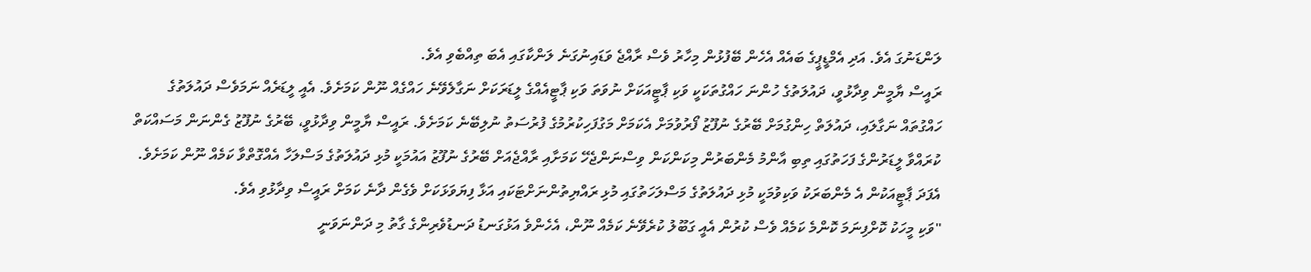ލަންޑަނުގަ އެވެ. އަދި އެމްޑީޕީގެ ބައެއް އެހެން ބޭފުޅުން މިހާރު ވެސް ރާއްޖެ ވަޑައިނުގަނެ ލަންކާގައި އެބަ ތިއްބެވި އެވެ.
ރައީސް ޔާމީން ވިދާޅުވީ، ދައުލަތުގެ ހުންނަ ހައްގުތަކަކީ ވަކި ޕާޓީއަކަށް ނުވަތަ ވަކި ޕާޓީއެއްގެ ލީޑަރަކަށް ނަގާލެވޭނެ ހައްގެއް ނޫން ކަމަށެވެ. އެއީ ލީޑަރެއް ނަމަވެސް ދައުލަތުގެ ހައްގުތައް ނަގާލައި، ދައުލަތް ހިންގުމަށް ބޭރުގެ ނުފޫޒު ފޯރުވުމަށް އެކަމަށް މަގުފަހިކުރުމުގެ ފުރުސަތު ނުލިބޭނެ ކަމަށެވެ. ރައީސް ޔާމީން ވިދާޅުވީ، ބޭރުގެ ނުފޫޒު ގެންނަން މަސައްކަތް ކުރައްވާ ލީޑަރުންގެ ފަހަތުގައި ތިބި އާންމު މެންބަރުން މިކަންކަން ވިސްނަންޖެހޭ ކަމަށާއި ރާއްޖެއަށް ބޭރުގެ ނުފޫޒު އައުމަކީ މުޅި ދައުލަތުގެ މަސްލަހާ އެއްގޮތްވާ ކަމެއް ނޫން ކަމަށެވެ. އެފަދަ ޕާޓީއަކުން އެ މެންބަރަކު ވަކިވުމަކީ މުޅި ދައުލަތުގެ މަސްލަހަތުގައި މުޅި ރައްޔިތުންނަށްޓަކައި އަޅާ ފިޔަވަޅަކަށް ވެގެން ދާނެ ކަމަށް ރައީސް ވިދާޅުވި އެވެ.
"ވަކި މީހަކު ކޮށްފިނަމަ ކޮންމެ ކަމެއް ވެސް ކުރުން އެއީ ގަބޫލު ކުރެވޭނެ ކަމެއް ނޫން، އެހެންވެ އަޅުގަނޑު ދަނޑުވެރިންގެ ގާތު މި ދަންނަވަނީ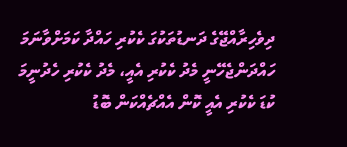ދިވެހިރާއްޖޭގެ ދަނޑުތަކުގަ ކެކުރި ހައްދާ ކަމަށްވާނަމަ ހައްދަންޖެހޭނީ މެދު ކެކުރި އެއީ، މެދު ކެކުރި ހެދުނީމަ ކުޑަ ކެކުރި އެއީ ކޮން އެއްޗެއްކަން ބޮޑު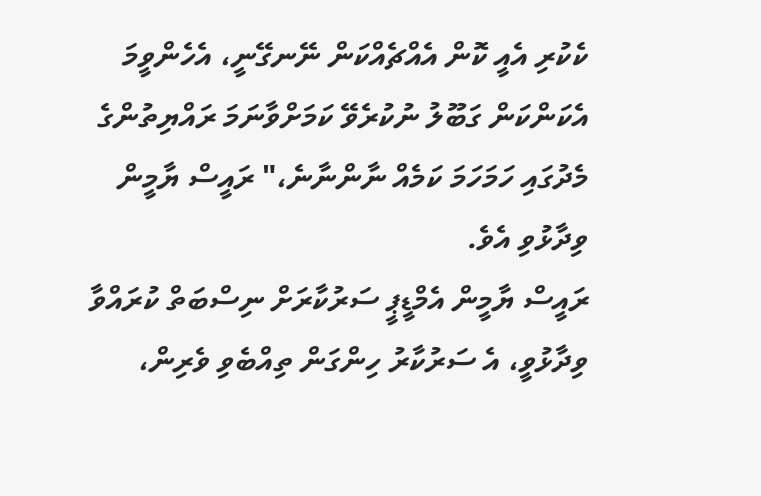ކެކުރި އެއީ ކޮން އެއްޗެއްކަން ނޭނގޭނީ، އެހެންވީމަ އެކަންކަން ގަބޫލު ނުކުރެވޭ ކަމަށްވާނަމަ ރައްޔިތުންގެ މެދުގައި ހަމަހަމަ ކަމެއް ނާންނާނެ،" ރައީސް ޔާމީން ވިދާޅުވި އެވެ.
ރައީސް ޔާމީން އެމްޑީޕީ ސަރުކާރަށް ނިސްބަތް ކުރައްވާ ވިދާޅުވީ، އެ ސަރުކާރު ހިންގަން ތިއްބެވި ވެރިން،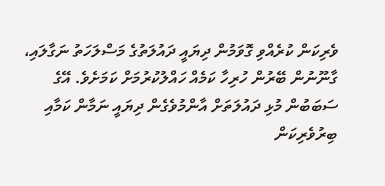ވެރިކަން ކުރެއްވި ގޮވަމުން ދިޔައީ ދައުލަތުގެ މަސްލަހަތު ނަގާލައި، ގާނޫނުން ބޭރުން ހުރިހާ ކަމެއް ހައްލުކުރުމަށް ކަމަށެވެ. އޭގެ ސަބަބުން މުޅި ދައުލަތަށް އާންމުވެގެން ދިޔައީ ނަމާން ކަމާއި ބިރުވެރިކަން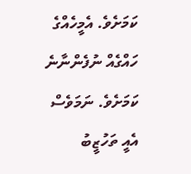ކަމަށެވެ. އެމީހެއްގެ ހައްގެއް ނުފެންނާނެ ކަމަށެވެ. ނަމަވެސް އެއީ ތަހުޒީބު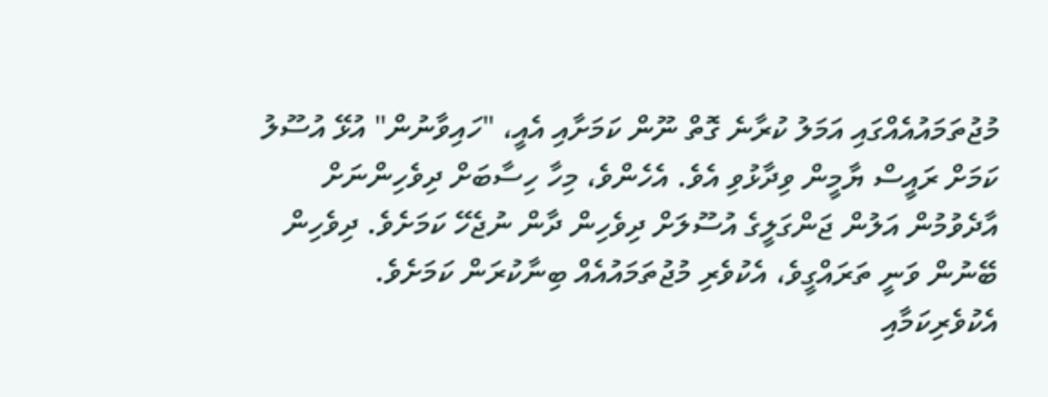މުޖުތަމައުއެއްގައި އަމަލު ކުރާނެ ގޮތް ނޫން ކަމަށާއި އެއީ، "ހައިވާނުން" އުޅޭ އުސޫލު ކަމަށް ރައީސް ޔާމީން ވިދާޅުވި އެވެ. އެހެންވެ، މިހާ ހިސާބަށް ދިވެހިންނަށް އާދެވުމުން އަލުން ޖަންގަލީގެ އުސޫލަށް ދިވެހިން ދާން ނުޖެހޭ ކަމަށެވެ. ދިވެހިން ބޭނުން ވަނީ ތަރައްގީވެ، އެކުވެރި މުޖުތަމައުއެއް ބިނާކުރަން ކަމަށެވެ. އެކުވެރިކަމާއި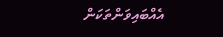އެއްބައިވަންތަކަން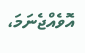އޮވެއްޖެނަމަ،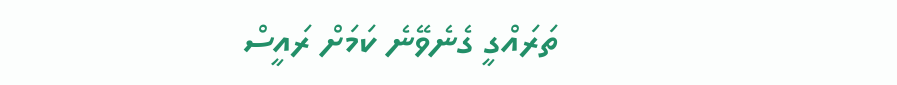ތަރައްގީ ގެނެވޭނެ ކަމަށް ރައީސް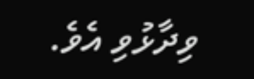ވިދާޅުވި އެވެ.